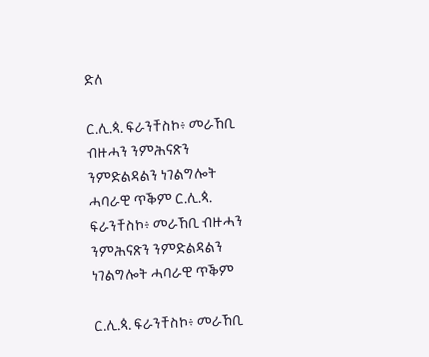ድለ

ር.ሊ.ጳ. ፍራንቸስኮ፥ መራኸቢ ብዙሓን ንምሕናጽን ንምድልዳልን ነገልግሎት ሓባራዊ ጥቕም ር.ሊ.ጳ. ፍራንቸስኮ፥ መራኸቢ ብዙሓን ንምሕናጽን ንምድልዳልን ነገልግሎት ሓባራዊ ጥቕም

ር.ሊ.ጳ. ፍራንቸስኮ፥ መራኸቢ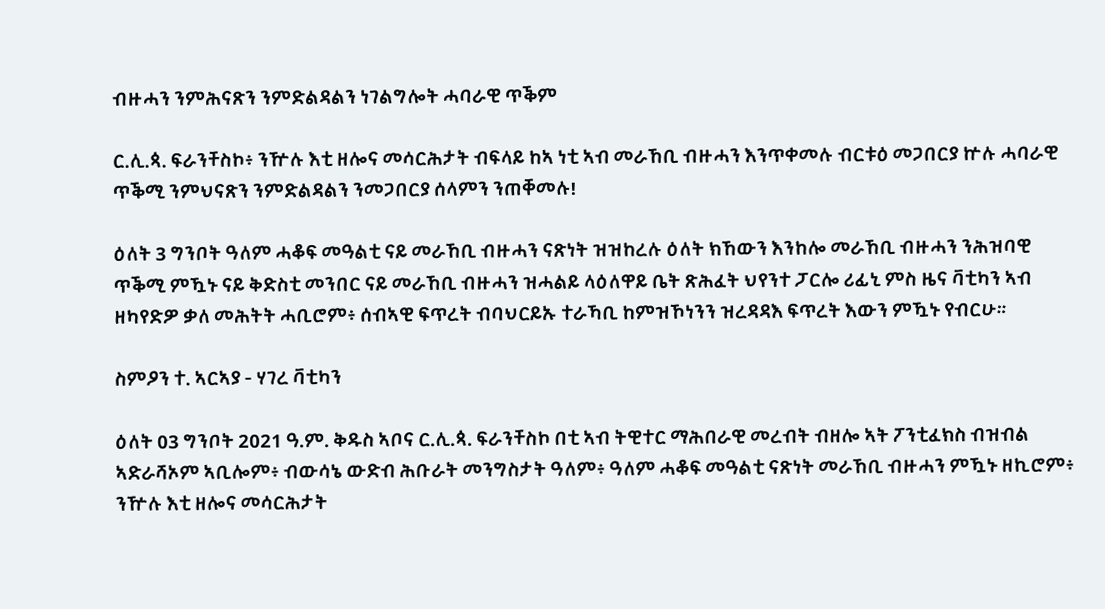ብዙሓን ንምሕናጽን ንምድልዳልን ነገልግሎት ሓባራዊ ጥቕም

ር.ሊ.ጳ. ፍራንቸስኮ፥ ንዅሉ እቲ ዘሎና መሳርሕታት ብፍላይ ከኣ ነቲ ኣብ መራኸቢ ብዙሓን እንጥቀመሉ ብርቱዕ መጋበርያ ኵሉ ሓባራዊ ጥቕሚ ንምህናጽን ንምድልዳልን ንመጋበርያ ሰላምን ንጠቐመሉ!

ዕለት 3 ግንቦት ዓለም ሓቆፍ መዓልቲ ናይ መራኸቢ ብዙሓን ናጽነት ዝዝከረሉ ዕለት ክኸውን እንከሎ መራኸቢ ብዙሓን ንሕዝባዊ ጥቕሚ ምዃኑ ናይ ቅድስቲ መንበር ናይ መራኸቢ ብዙሓን ዝሓልይ ላዕለዋይ ቤት ጽሕፈት ህየንተ ፓርሎ ሪፊኒ ምስ ዜና ቫቲካን ኣብ ዘካየድዎ ቃለ መሕትት ሓቢሮም፥ ሰብኣዊ ፍጥረት ብባህርይኡ ተራኻቢ ከምዝኾነንን ዝረዳዳእ ፍጥረት እውን ምዃኑ የብርሁ።

ስምዖን ተ. ኣርኣያ - ሃገረ ቫቲካን

ዕለት 03 ግንቦት 2021 ዓ.ም. ቅዱስ ኣቦና ር.ሊ.ጳ. ፍራንቸስኮ በቲ ኣብ ትዊተር ማሕበራዊ መረብት ብዘሎ ኣት ፖንቲፈክስ ብዝብል ኣድራሻኦም ኣቢሎም፥ ብውሳኔ ውድብ ሕቡራት መንግስታት ዓለም፥ ዓለም ሓቆፍ መዓልቲ ናጽነት መራኸቢ ብዙሓን ምዃኑ ዘኪሮም፥ ንዅሉ እቲ ዘሎና መሳርሕታት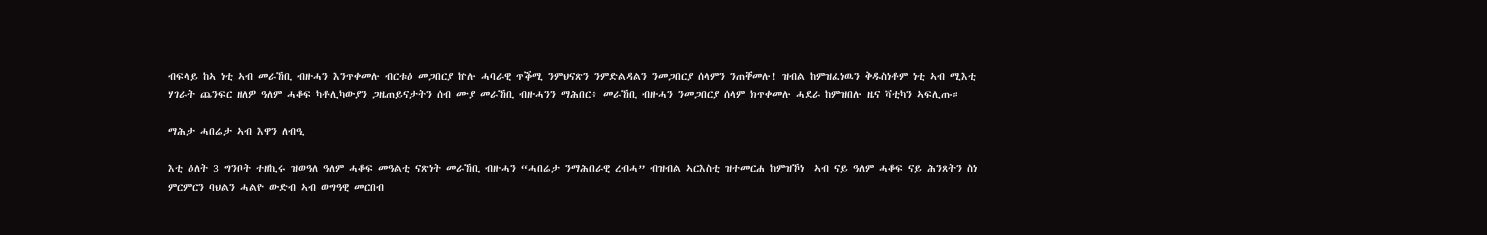ብፍላይ ከኣ ነቲ ኣብ መራኸቢ ብዙሓን እንጥቀመሉ ብርቱዕ መጋበርያ ኵሉ ሓባራዊ ጥቕሚ ንምህናጽን ንምድልዳልን ንመጋበርያ ሰላምን ንጠቐመሉ! ዝብል ከምዝፈነዉን ቅዱስነቶም ነቲ ኣብ ሚእቲ ሃገራት ጨንፍር ዘለዎ ዓለም ሓቆፍ ካቶሊካውያን ጋዜጠይናታትን ሰብ ሙያ መራኸቢ ብዙሓንን ማሕበር፥ መራኸቢ ብዙሓን ንመጋበርያ ሰላም ክጥቀመሉ ሓደራ ከምዝበሉ ዜና ቫቲካን ኣፍሊጡ።

ማሕታ ሓበሬታ ኣብ እዋን ለብዒ

እቲ ዕለት 3 ግንቦት ተዘኪሩ ዝወዓለ ዓለም ሓቆፍ መዓልቲ ናጽነት መራኸቢ ብዙሓን “ሓበሬታ ንማሕበራዊ ረብሓ” ብዝብል ኣርእስቲ ዝተመርሐ ከምዝኾነ  ኣብ ናይ ዓለም ሓቆፍ ናይ ሕንጸትን ስነ ምርምርን ባህልን ሓልዮ ውድብ ኣብ ወግዓዊ መርበብ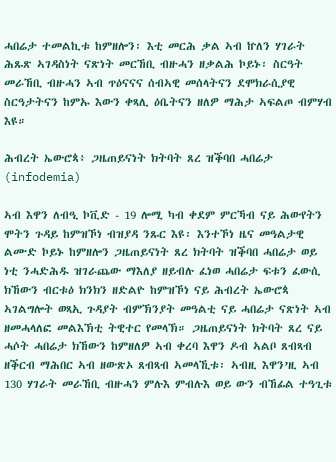ሓበሬታ ተመልኪቱ ከምዘሎን፡ እቲ መርሕ ቃል ኣብ ኵለን ሃገራት ሕጹጽ ኣገዳስነት ናጽነት መርኸቢ ብዙሓን ዘቃልሕ ኮይኑ፡ ስርዓት መራኸቢ ብዙሓን ኣብ ጥዕናናና ሰብኣዊ መሰላትናን ደሞክራሲያዊ ስርዓታትናን ከምኡ እውን ቀጻሊ ዕቤትናን ዘለዎ ማሕታ ኣፍልጦ ብምሃብ እዩ።

ሕብረት ኤውሮጳ፥ ጋዜጠይናነት ክትባት ጸረ ዝቕባበ ሓበሬታ (infodemia)

ኣብ እዋን ለብዒ ኮቪድ - 19 ሎሚ ካብ ቀደም ምርኻብ ናይ ሕውየትን ሞትን ጉዳይ ከምዝኾነ ብዝያዳ ንጹር እዩ፡ እንተኾነ ዜና መዓልታዊ ልሙድ ኮይኑ ከምዘሎን ጋዜጠይናነት ጸረ ክትባት ዝቕባበ ሓበሬታ ወይ ነቲ ንሓድሕዱ ዝገራጨው ማእለያ ዘይብሉ ፈነወ ሓበሬታ ፍቱን ፈውሲ ክኸውን ብርቱዕ ክንክን ዘድልዮ ከምዝኾነ ናይ ሕብረት ኤውሮጳ ኣገልግሎት ወጻኢ ጉዳያት ብምኽንያት መዓልቲ ናይ ሓበሬታ ናጽነት ኣብ ዘመሓላለፎ መልእኽቲ ትዊተር የመላኽ። ጋዜጠይናነት ክትባት ጸረ ናይ ሓሶት ሓበሬታ ክኸውን ከምዘለዎ ኣብ ቀረባ እዋን ዶብ ኣልቦ ጸብጻብ ዘቕርብ ማሕበር ኣብ ዘውጽኦ ጸብጻብ ኣመላኺቱ፡ ኣብዚ እዋን’ዚ ኣብ 130 ሃገራት መራኸቢ ብዙሓን ምሉእ ምብሉእ ወይ ውን ብኸፊል ተዓጊቱ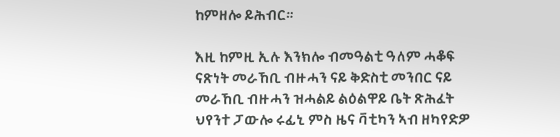ከምዘሎ ይሕብር።

እዚ ከምዚ ኢሉ እንክሎ ብመዓልቲ ዓለም ሓቆፍ ናጽነት መራኸቢ ብዙሓን ናይ ቅድስቲ መንበር ናይ መራኸቢ ብዙሓን ዝሓልይ ልዕልዋይ ቤት ጽሕፈት ህየንተ ፓውሎ ሩፊኒ ምስ ዜና ቫቲካን ኣብ ዘካየድዎ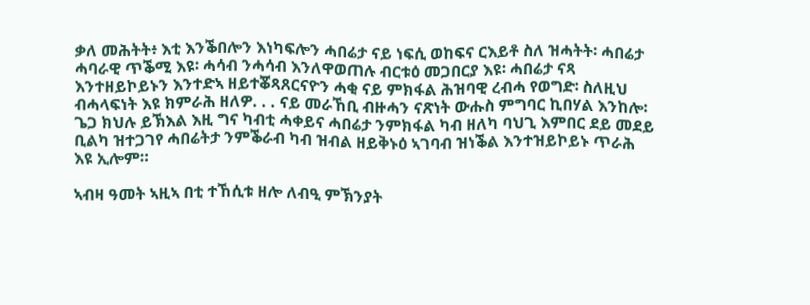ቃለ መሕትት፥ እቲ እንቕበሎን እነካፍሎን ሓበሬታ ናይ ነፍሲ ወከፍና ርእይቶ ስለ ዝሓትት፡ ሓበሬታ ሓባራዊ ጥቕሚ እዩ፡ ሓሳብ ንሓሳብ እንለዋወጠሉ ብርቱዕ መጋበርያ እዩ፡ ሓበሬታ ናጻ እንተዘይኮይኑን እንተድኣ ዘይተቖጻጸርናዮን ሓቂ ናይ ምክፋል ሕዝባዊ ረብሓ የወግድ፡ ስለዚህ ብሓላፍነት እዩ ክምራሕ ዘለዎ. . . ናይ መራኸቢ ብዙሓን ናጽነት ውሑስ ምግባር ኪበሃል እንከሎ፡ ጌጋ ክህሉ ይኽእል እዚ ግና ካብቲ ሓቀይና ሓበሬታ ንምክፋል ካብ ዘለካ ባህጊ እምበር ደይ መደይ ቢልካ ዝተጋገየ ሓበሬትታ ንምቕራብ ካብ ዝብል ዘይቅኑዕ ኣገባብ ዝነቕል እንተዝይኮይኑ ጥራሕ እዩ ኢሎም።

ኣብዛ ዓመት ኣዚኣ በቲ ተኸሲቱ ዘሎ ለብዒ ምኽንያት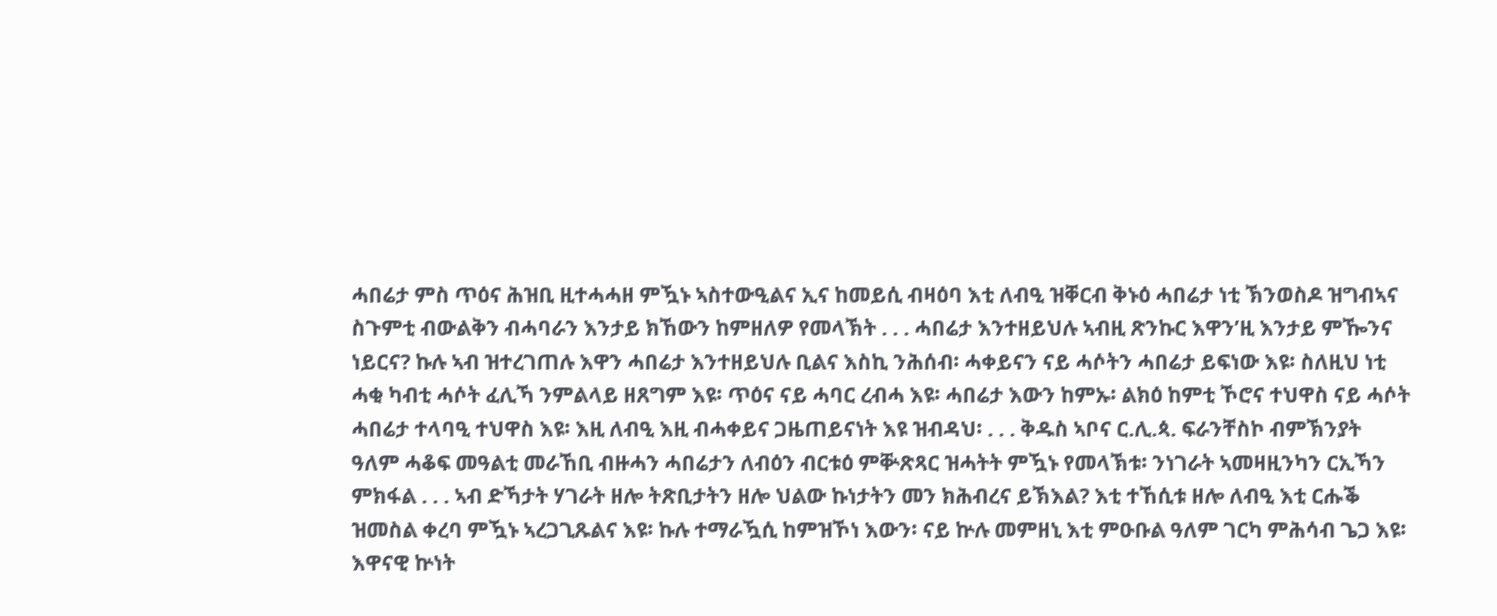ሓበሬታ ምስ ጥዕና ሕዝቢ ዚተሓሓዘ ምዃኑ ኣስተውዒልና ኢና ከመይሲ ብዛዕባ እቲ ለብዒ ዝቐርብ ቅኑዕ ሓበሬታ ነቲ ኽንወስዶ ዝግብኣና ስጉምቲ ብውልቅን ብሓባራን እንታይ ክኸውን ከምዘለዎ የመላኽት . . . ሓበሬታ እንተዘይህሉ ኣብዚ ጽንኩር እዋን’ዚ እንታይ ምዀንና ነይርና? ኩሉ ኣብ ዝተረገጠሉ እዋን ሓበሬታ እንተዘይህሉ ቢልና እስኪ ንሕሰብ፡ ሓቀይናን ናይ ሓሶትን ሓበሬታ ይፍነው እዩ፡ ስለዚህ ነቲ ሓቂ ካብቲ ሓሶት ፈሊኻ ንምልላይ ዘጸግም እዩ፡ ጥዕና ናይ ሓባር ረብሓ እዩ፡ ሓበሬታ እውን ከምኡ፡ ልክዕ ከምቲ ኾሮና ተህዋስ ናይ ሓሶት ሓበሬታ ተላባዒ ተህዋስ እዩ፡ እዚ ለብዒ እዚ ብሓቀይና ጋዜጠይናነት እዩ ዝብዳህ፡ . . . ቅዱስ ኣቦና ር.ሊ.ጳ. ፍራንቸስኮ ብምኽንያት ዓለም ሓቆፍ መዓልቲ መራኸቢ ብዙሓን ሓበሬታን ለብዕን ብርቱዕ ምቝጽጻር ዝሓትት ምዃኑ የመላኽቱ፡ ንነገራት ኣመዛዚንካን ርኢኻን ምክፋል . . . ኣብ ድኻታት ሃገራት ዘሎ ትጽቢታትን ዘሎ ህልው ኩነታትን መን ክሕብረና ይኽእል? እቲ ተኸሲቱ ዘሎ ለብዒ እቲ ርሑቕ ዝመስል ቀረባ ምዃኑ ኣረጋጊጹልና እዩ፡ ኩሉ ተማራዃሲ ከምዝኾነ እውን፡ ናይ ኵሉ መምዘኒ እቲ ምዑቡል ዓለም ገርካ ምሕሳብ ጌጋ እዩ፡ እዋናዊ ኵነት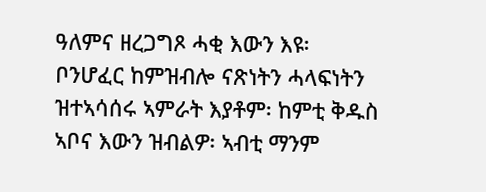ዓለምና ዘረጋግጾ ሓቂ እውን እዩ፡ ቦንሆፈር ከምዝብሎ ናጽነትን ሓላፍነትን ዝተኣሳሰሩ ኣምራት እያቶም፡ ከምቲ ቅዱስ ኣቦና እውን ዝብልዎ፡ ኣብቲ ማንም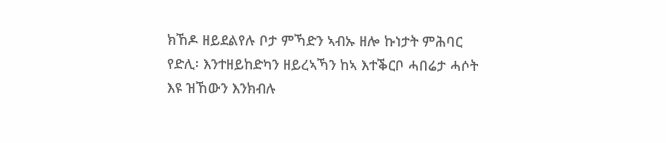ክኸዶ ዘይደልየሉ ቦታ ምኻድን ኣብኡ ዘሎ ኩነታት ምሕባር የድሊ፡ እንተዘይከድካን ዘይረኣኻን ከኣ እተቕርቦ ሓበሬታ ሓሶት እዩ ዝኸውን እንክብሉ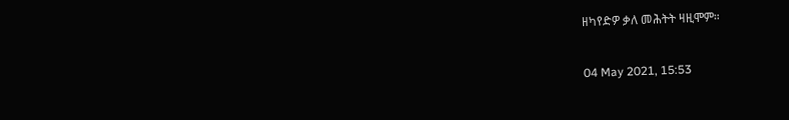ዘካየድዎ ቃለ መሕትት ዛዚሞም።

04 May 2021, 15:53